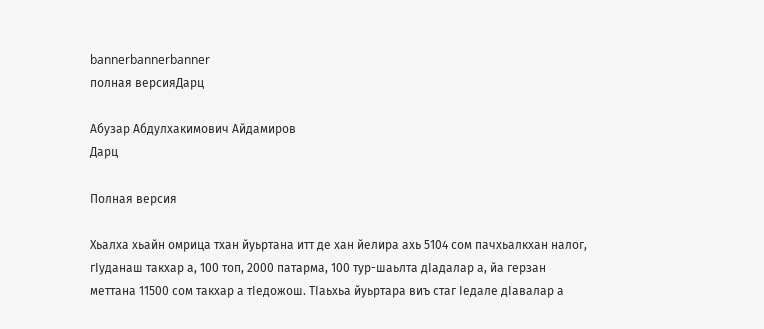bannerbannerbanner
полная версияДарц

Абузар Абдулхакимович Айдамиров
Дарц

Полная версия

Хьалха хьайн омрица тхан йуьртана итт де хан йелира ахь 5104 сом пачхьалкхан налог, гIуданаш такхар а, 100 топ, 2000 патарма, 100 тур-шаьлта дIадалар а, йа герзан меттана 11500 сом такхар а тIедожош. ТIаьхьа йуьртара виъ стаг Iедале дIавалар а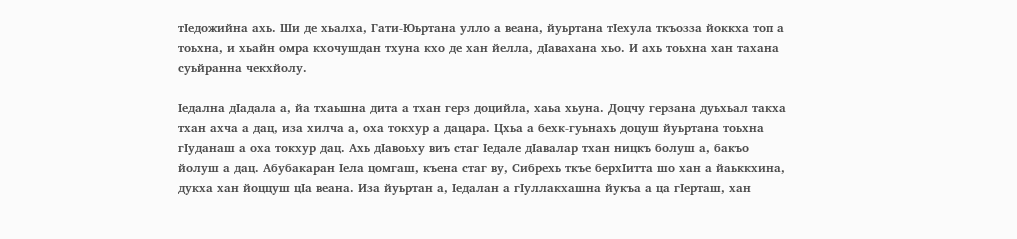тIедожийна ахь. Ши де хьалха, Гати-Юьртана улло а веана, йуьртана тIехула ткъозза йоккха топ а тоьхна, и хьайн омра кхочушдан тхуна кхо де хан йелла, дIавахана хьо. И ахь тоьхна хан тахана суьйранна чекхйолу.

Iедална дIадала а, йа тхаьшна дита а тхан герз доцийла, хаьа хьуна. Доцчу герзана дуьхьал такха тхан ахча а дац, иза хилча а, oхa токхур а дацара. Цхьа а бехк-гуьнахь доцуш йуьртана тоьхна гIуданаш а оха токхур дац. Ахь дIавоьху виъ стаг Iедале дIавалар тхан ницкъ болуш а, бакъо йолуш а дац. Абубакаран Iела цомгаш, къена стаг ву, Сибрехь ткъе берхIитта шo хан а йаьккхина, дукха хан йоццуш цIа веана. Иза йуьртан а, Iедалан а гIуллакхашна йукъа а ца гIерташ, хан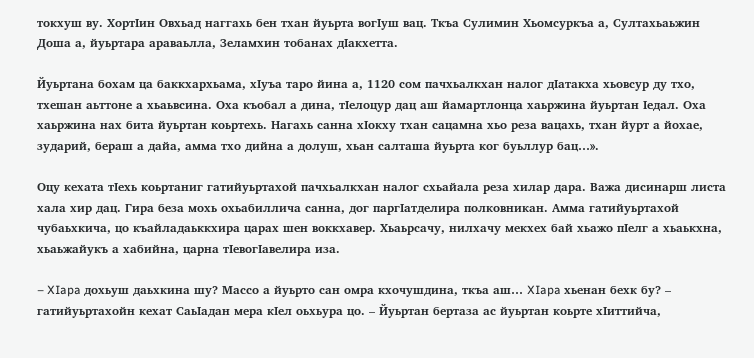токхуш ву. ХортIин Овхьад наггахь бен тхан йуьрта вoгIyш вац. Ткъа Сулимин Хьомсуркъа а, Султахьаьжин Доша а, йуьртара араваьлла, Зеламхин тобанах дIакхетта.

Йуьртана бохам ца баккхархьама, хIуъа таро йина а, 1120 сом пачхьалкхан налог дIатакха хьовсур ду тхо, тхешан аьттоне а хьаьвсина. Oхa къобал а дина, тIелоцур дац аш йамартлонца хаьржина йуьртан Iедал. Оха хаьржина нах бита йуьртан коьртехь. Нагахь санна хIокху тхан сацамна хьо реза вацахь, тхан йурт а йохае, зударий, бераш а дайа, амма тхо дийна а долуш, хьан салташа йуьрта ког буьллур бац…».

Оцу кехата тIехь коьртаниг гатийуьртахой пачхьалкхан налог схьайала реза хилар дара. Важа дисинарш листа хала хир дац. Гира беза мохь охьабиллича санна, дог паргIатделира полковникан. Амма гатийуьртахой чубаьхкича, цо къайладаьккхира царах шен воккхавер. Хьаьрсачу, нилхачу мекхех бай хьажо пIелг а хьаькхна, хьаьжайукъ а хабийна, царна тIевогIавелира иза.

– XIapa дохьуш даьхкина шу? Массо а йуьрто сан омра кхочушдина, ткъа аш… XIapa хьенан бехк бу? – гатийуьртахойн кехат СаьIадан мера кIел оьхьура цо. – Йуьртан бертаза ас йуьртан коьрте хIиттийча,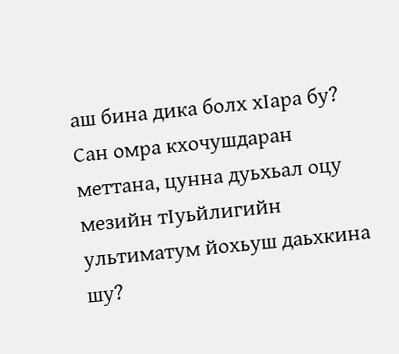аш бина дика болх хIара бу? Сан омра кхочушдаран меттана, цунна дуьхьал оцу мезийн тIуьйлигийн ультиматум йохьуш даьхкина шу?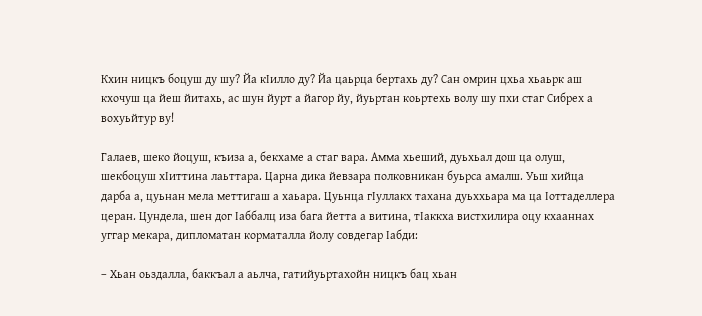Кхин ницкъ боцуш ду шу? Йа кIилло ду? Йа цаьрца бертахь ду? Сан омрин цхьа хьаьрк аш кхочуш ца йеш йитахь, ас шун йурт а йагор йу, йуьртан коьртехь волу шу пхи стаг Сибрех а вохуьйтур ву!

Галаев, шеко йоцуш, къиза а, бекхаме а стаг вара. Амма хьеший, дуьхьал дош ца олуш, шекбоцуш хIиттина лаьттара. Царна дика йевзара полковникан буьрса амалш. Уьш хийца дарба а, цуьнан мела меттигаш а хаьара. Цуьнца гIуллакх тахана дуьххьара ма ца Iоттаделлера церан. Цундела, шен дог Iаббалц иза бага йетта а витина, тIаккха вистхилира оцу кхааннах уггар мекара, дипломатан корматалла йолу совдегар Iабди:

– Хьан оьздалла, баккъал а аьлча, гатийуьртахойн ницкъ бац хьан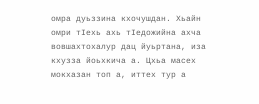омра дуьззина кхочушдан. Хьайн омри тIехь ахь тIедожийна ахча вовшахтохалур дац йуьртана, иза кхузза йоьхкича а. Цхьа масех мокхазан топ а, иттех тур а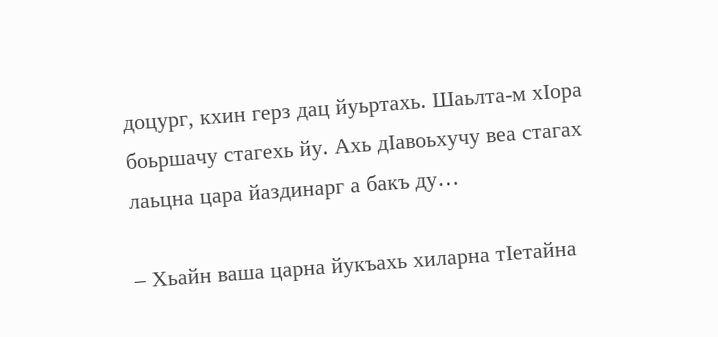доцург, кхин герз дац йуьртахь. Шаьлта-м xIора боьршачу стагехь йу. Ахь дIавоьхучу веа стагах лаьцна цара йаздинарг а бакъ ду…

– Хьайн ваша царна йукъахь хиларна тIетайна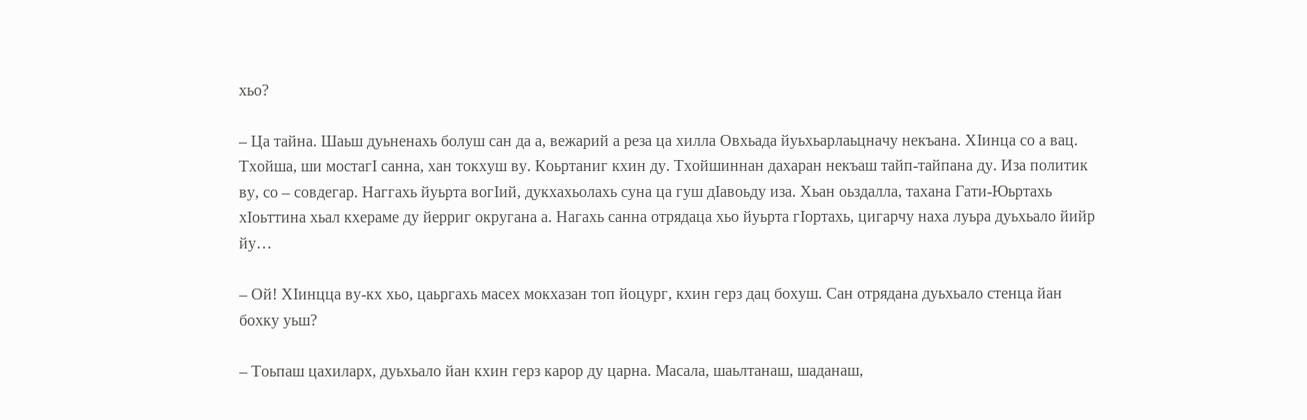хьо?

– Ца тайна. Шаьш дуьненахь болуш сан да а, вежарий а реза ца хилла Овхьада йуьхьарлаьцначу некъана. ХIинца со а вац. Тхойша, ши мостагI санна, хан токхуш ву. Коьртаниг кхин ду. Тхойшиннан дахаран некъаш тайп-тайпана ду. Иза политик ву, со – совдегар. Наггахь йуьрта вогIий, дукхахьолахь суна ца гуш дIавоьду иза. Хьан оьздалла, тахана Гати-Юьртахь хIоьттина хьал кхераме ду йерриг округана а. Нагахь санна отрядаца хьо йуьрта гIортахь, цигарчу наха луьра дуьхьало йийр йу…

– Ой! ХIинцца ву-кх хьо, цаьргахь масех мокхазан топ йоцург, кхин герз дац бохуш. Сан отрядана дуьхьало стенца йан бохку уьш?

– Тоьпаш цахиларх, дуьхьало йан кхин герз карор ду царна. Масала, шаьлтанаш, шаданаш,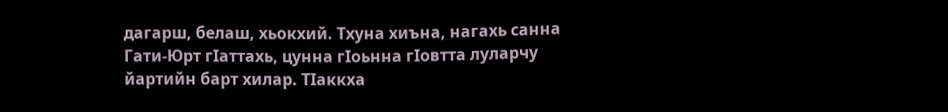дагарш, белаш, хьокхий. Тхуна хиъна, нагахь санна Гати-Юрт гIаттахь, цунна гIоьнна гIовтта луларчу йартийн барт хилар. ТIаккха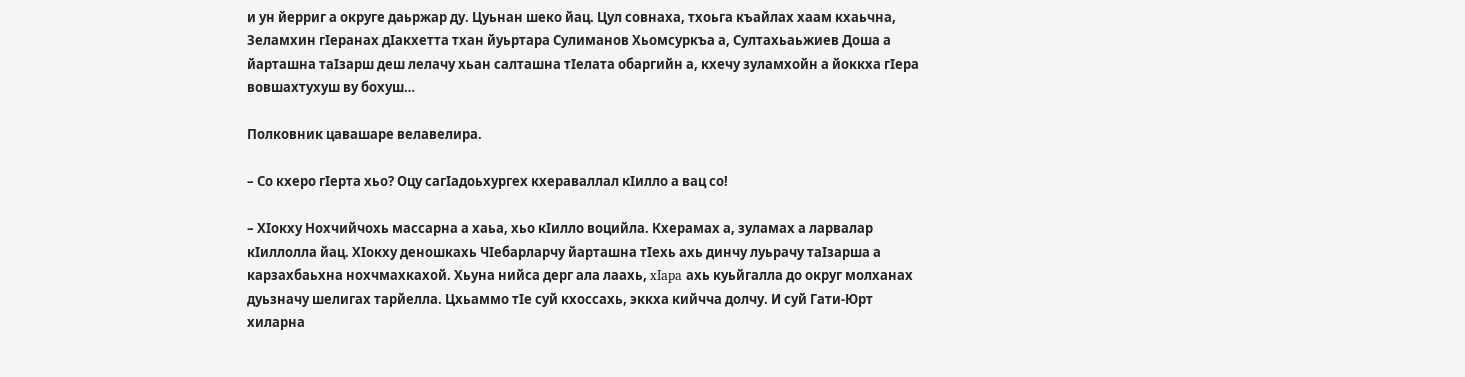и ун йерриг а округе даьржар ду. Цуьнан шеко йац. Цул совнаха, тхоьга къайлах хаам кхаьчна, Зеламхин гIеранах дIакхетта тхан йуьртара Сулиманов Хьомсуркъа а, Султахьаьжиев Доша а йарташна таIзарш деш лелачу хьан салташна тIелата обаргийн а, кхечу зуламхойн а йоккха гIера вовшахтухуш ву бохуш…

Полковник цавашаре велавелира.

– Со кхеро гIерта хьо? Оцу сагIадоьхургех кхераваллал кIилло а вац со!

– ХIокху Нохчийчохь массарна а хаьа, хьо кIилло воцийла. Кхерамах а, зуламах а ларвалар кIиллолла йац. ХIокху деношкахь ЧIебарларчу йарташна тIехь ахь динчу луьрачу таIзарша а карзахбаьхна нохчмахкахой. Хьуна нийса дерг ала лаахь, xIapa ахь куьйгалла до округ молханах дуьзначу шелигах тарйелла. Цхьаммо тIе суй кхоссахь, эккха кийчча долчу. И суй Гати-Юрт хиларна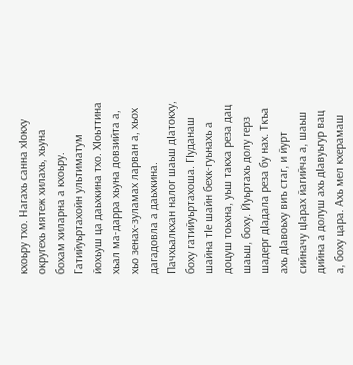кхоьру тхо. Нагахь санна хIокху округехь мятеж хилахь, хьуна бохам хиларна а кхоьру. Гатийуьртахойн ультиматум йохьуш ца даьхкина тхо. ХIоьттина хьал ма-дарра хьуна довзийта а, хьо зенах-зуламах ларван а, хьох дагадовла а даьхкина. Пачхьалкхан налог шаьш дIатокху, боху гатийуьртахоша. ГIуданаш шайна тIе шайн бехк-гуьнахь а доцуш тоьхна, уьш такха реза дац шаьш, боху. Йуьртахь долу герз шадерг дIадала реза бу нах. Ткъа ахь дIавоьху виъ стаг, и йурт сийначу цIарах йагийча а, шаьш дийна а долуш ахь дIавуьгур вац а, боху цара. Ахь мел кхерамаш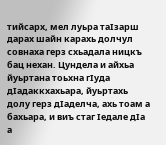тийсарх, мел луьра таIзарш дарах шайн карахь долчул совнаха герз схьадала ницкъ бац нехан. Цундела и айхьа йуьртана тоьхна гIуда дIадаккхахьара, йуьртахь долу герз дIаделча, ахь тоам а бахьара, и виъ стаг Iедале дIa а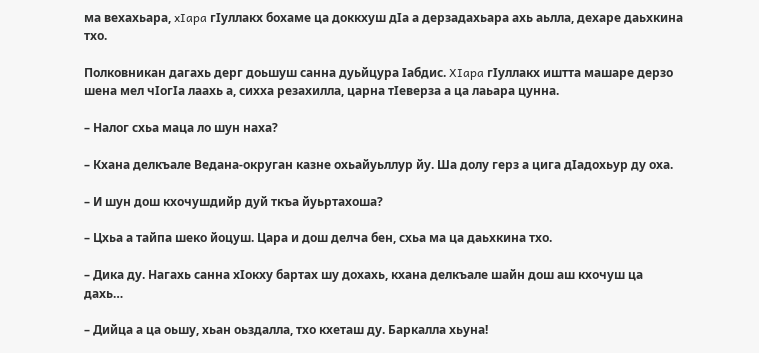ма вехахьара, xIapa гIуллакх бохаме ца доккхуш дIа а дерзадахьара ахь аьлла, дехаре даьхкина тхо.

Полковникан дагахь дерг доьшуш санна дуьйцура Iабдис. XIapa гIуллакх иштта машаре дерзо шена мел чIогIа лаахь а, сихха резахилла, царна тIеверза а ца лаьара цунна.

– Налог схьа маца ло шун наха?

– Кхана делкъале Ведана-округан казне охьайуьллур йу. Ша долу герз а цига дIадохьур ду оха.

– И шун дош кхочушдийр дуй ткъа йуьртахоша?

– Цхьа а тайпа шеко йоцуш. Цара и дош делча бен, схьа ма ца даьхкина тхо.

– Дика ду. Нагахь санна хIокху бартах шу дохахь, кхана делкъале шайн дош аш кхочуш ца дахь…

– Дийца а ца оьшу, хьан оьздалла, тхо кхеташ ду. Баркалла хьуна!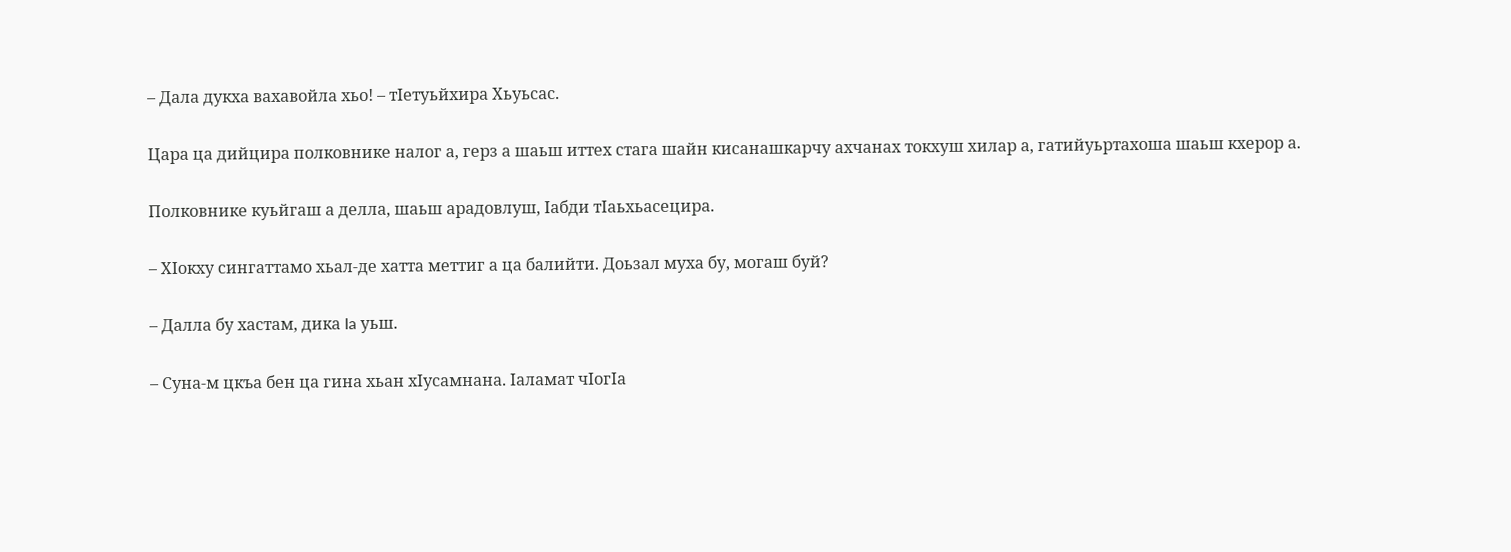– Дала дукха вахавойла хьо! – тIетуьйхира Хьуьсас.

Цара ца дийцира полковнике налог а, герз а шаьш иттех стага шайн кисанашкарчу ахчанах токхуш хилар а, гатийуьртахоша шаьш кхерор а.

Полковнике куьйгаш а делла, шаьш арадовлуш, Iабди тIаьхьасецира.

– ХIокху сингаттамо хьал-де хатта меттиг а ца балийти. Доьзал муха бу, могаш буй?

– Далла бу хастам, дика Ia уьш.

– Суна-м цкъа бен ца гина хьан хIусамнана. Iаламат чIогIа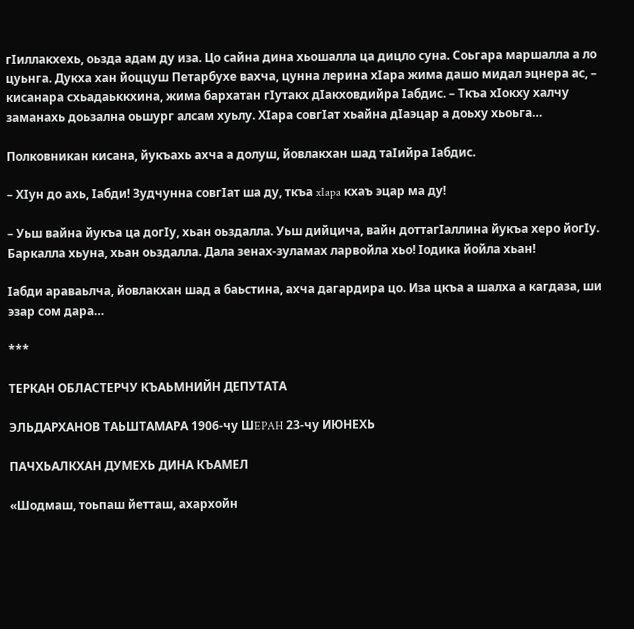гIиллакхехь, оьзда адам ду иза. Цо сайна дина хьошалла ца дицло суна. Соьгара маршалла а ло цуьнга. Дукха хан йоццуш Петарбухе вахча, цунна лерина хIара жима дашо мидал эцнера ас, – кисанара схьадаьккхина, жима бархатан гIутакх дIакховдийра Iабдис. – Ткъа хIокху халчу заманахь доьзална оьшург алсам хуьлу. ХIара совгIат хьайна дIаэцар а доьху хьоьга…

Полковникан кисана, йукъахь ахча а долуш, йовлакхан шад таIийра Iабдис.

– ХIун до ахь, Iабди! Зудчунна совгIат ша ду, ткъа xIapa кхаъ эцар ма ду!

– Уьш вайна йукъа ца догIу, хьан оьздалла. Уьш дийцича, вайн доттагIаллина йукъа херо йогIу. Баркалла хьуна, хьан оьздалла. Дала зенах-зуламах ларвойла хьо! Iодика йойла хьан!

Iабди араваьлча, йовлакхан шад а баьстина, ахча дагардира цо. Иза цкъа а шалха а кагдаза, ши эзар сом дара…

***

ТЕРКАН ОБЛАСТЕРЧУ КЪАЬМНИЙН ДЕПУТАТА

ЭЛЬДАРХАНОВ ТАЬШТАМАРА 1906-чу ШEPAH 23-чу ИЮНЕХЬ

ПАЧХЬАЛКХАН ДУМЕХЬ ДИНА КЪАМЕЛ

«Шодмаш, тоьпаш йетташ, ахархойн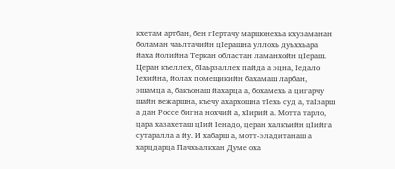кхетам артбан, бен гIертачу маршонехьа кхузаманан боламан чаьлтачийн цIерашна уллохь дуьххьара йаха йолийна Теркан областан ламанхойн цIераш. Церан къеллех, бIаьрзаллех пайда а эцна, Iедало Iехийна, йолах помещикийн бахамаш ларбан, эшамца а, бакъонаш йахарца а, бохамехь а цигарчу шайн вежаршна, къечу ахархошна тIехь суд а, таIзарш а дан Россе бигна нохчий а, хIирий а. Мотта тарло, цара хазахеташ цIий Iенадо, церан халкъийн цIийга сутаралла а йу. И хабарш а, мотт-эладитанаш а харцдарца Пачхьалкхан Думе оха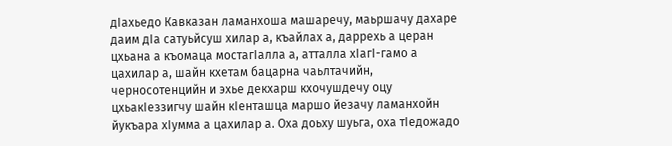дIахьедо Кавказан ламанхоша машаречу, маьршачу дахаре даим дIа сатуьйсуш хилар а, къайлах а, даррехь а церан цхьана а къомаца мостагIалла а, атталла хIaгI-гамо а цахилар а, шайн кхетам бацарна чаьлтачийн, черносотенцийн и эхье декхарш кхочушдечу оцу цхьакIеззигчу шайн кIенташца маршо йезачу ламанхойн йукъара хIумма а цахилар а. Оха доьху шуьга, оха тIедожадо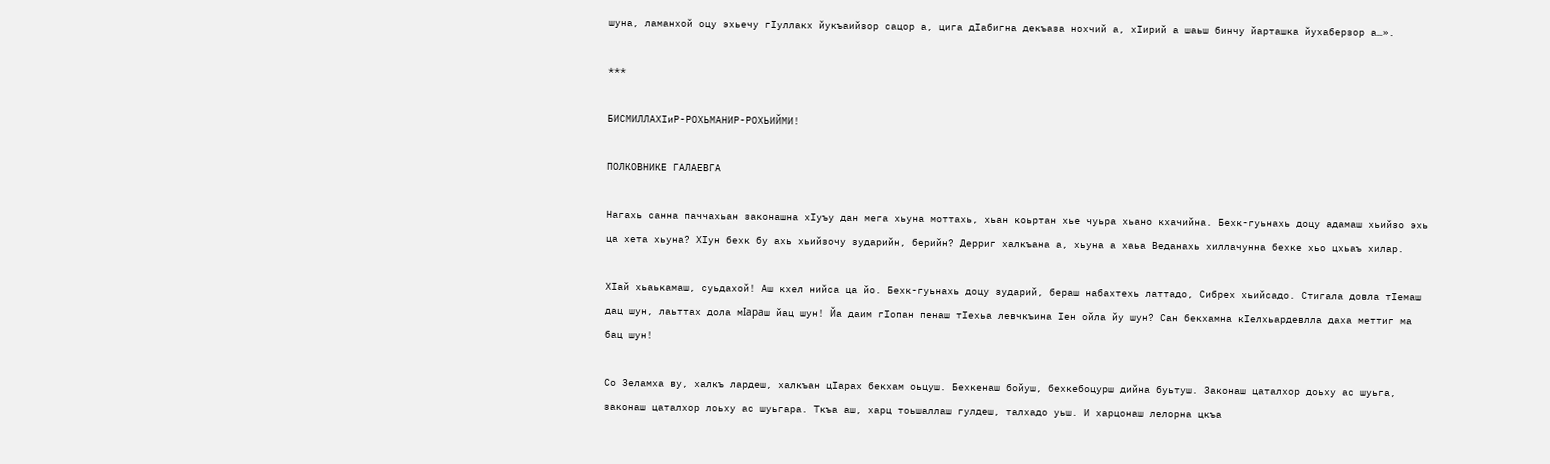шуна, ламанхой оцу эхьечу гIуллакх йукъаийзор сацор а, цига дIабигна декъаза нохчий а, хIирий а шаьш бинчу йарташка йухаберзор а…».

***

БИСМИЛЛАХIиР-РОХЬМАНИР-РОХЬИЙМИ!

ПОЛКОВНИКЕ ГАЛАЕВГА

Нагахь санна паччахьан законашна хIуъу дан мега хьуна моттахь, xьaн коьртан хье чуьра хьано кхачийна. Бехк-гуьнахь доцу адамаш хьийзо эхь ца хета хьуна? ХIун бехк бу ахь хьийзочу зударийн, берийн? Дерриг халкъана а, хьуна а хаьа Веданахь хиллачунна бехке хьо цхьаъ хилар.

ХIай хьаькамаш, суьдахой! Аш кхел нийса ца йо. Бехк-гуьнахь доцу зударий, бераш набахтехь латтадо, Сибрех хьийсадо. Стигала довла тIемаш дац шун, лаьттах дола мIapaш йац шун! Йа даим гIопaн пенаш тIехьа левчкъина Iен ойла йу шун? Сан бекхамна кIелхьардевлла даха меттиг ма бац шун!

Со Зеламха ву, халкъ лардеш, халкъан цIарах бекхам оьцуш. Бехкенаш бойуш, бехкебоцурш дийна буьтуш. Законаш цаталхор доьху ас шуьга, законаш цаталхор лоьху ас шуьгара. Ткъа аш, харц тоьшаллаш гулдеш, талхадо уьш. И харцонаш лелорна цкъа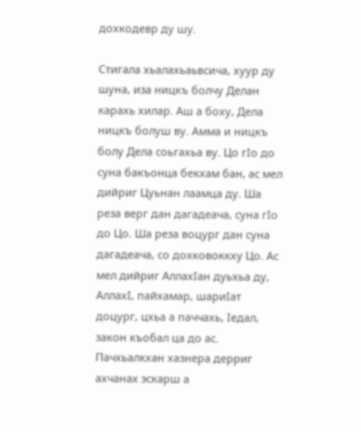дохкодевр ду шу.

Стигала хьалахьаьвсича, хуур ду шуна, иза ницкъ болчу Делан карахь хилар. Аш а боху, Дела ницкъ болуш ву. Амма и ницкъ болу Дела соьгахьа ву. Цо гIo до суна бакъонца бекхам бан, ас мел дийриг Цуьнан лаамца ду. Ша реза верг дан дагадеача, суна гIо до Цо. Ша реза воцург дан суна дагадеача, со дохковоккху Цо. Ас мел дийриг АллахIан дуьхьа ду, АллахI, пайхамар, шариIат доцург, цхьа а паччахь, Iедал, закон къобал ца до ас. Пачхьалкхан хазнера дерриг ахчанах эскарш а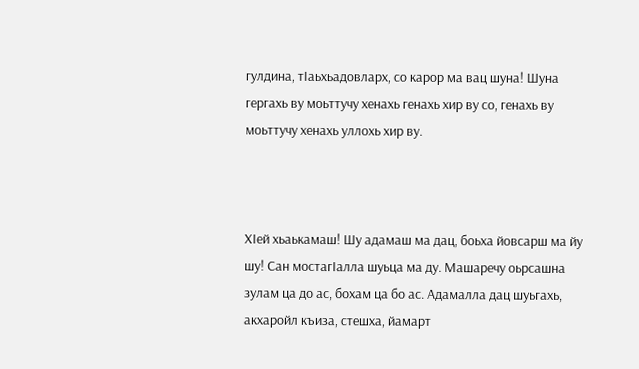гулдина, тIаьхьадовларх, со карор ма вац шуна! Шуна гергахь ву моьттучу хенахь генахь хир ву со, генахь ву моьттучу хенахь уллохь хир ву.



ХIей хьаькамаш! Шу адамаш ма дац, боьха йовсарш ма йу шу! Сан мостагIалла шуьца ма ду. Машаречу оьрсашна зулам ца до ас, бохам ца бо ас. Адамалла дац шуьгахь, акхаройл къиза, стешха, йамарт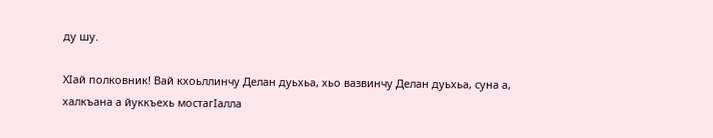ду шу.

ХIай полковник! Вай кхоьллинчу Делан дуьхьа, хьо вазвинчу Делан дуьхьа, суна а, халкъана а йуккъехь мостагIалла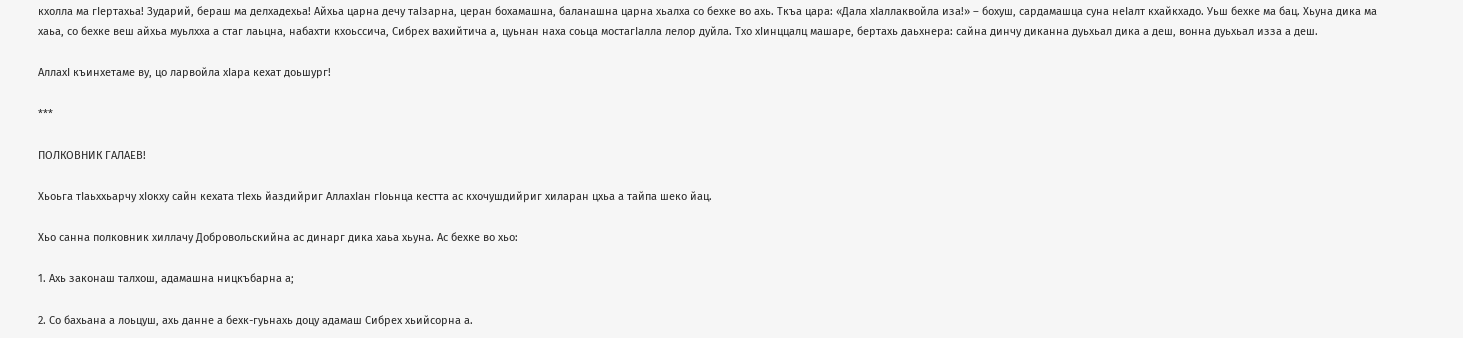кхолла ма гIертахьа! Зударий, бераш ма делхадехьа! Айхьа царна дечу таIзарна, церан бохамашна, баланашна царна хьалха со бехке во ахь. Ткъа цара: «Дала хIаллаквойла иза!» – бохуш, сардамашца суна неIалт кхайкхадо. Уьш бехке ма бац. Хьуна дика ма хаьа, со бехке веш айхьа муьлхха а стаг лаьцна, набахти кхоьссича, Сибрех вахийтича а, цуьнан наха соьца мостагIалла лелор дуйла. Тхо хIинццалц машаре, бертахь даьхнера: сайна динчу диканна дуьхьал дика а деш, вонна дуьхьал изза а деш.

АллахI къинхетаме ву, цо ларвойла хIара кехат доьшург!

***

ПОЛКОВНИК ГАЛАЕВ!

Хьоьга тIаьххьарчу хIокху сайн кехата тIехь йаздийриг АллахIан гIоьнца кестта ас кхочушдийриг хиларан цхьа а тайпа шеко йац.

Хьо санна полковник хиллачу Добровольскийна ас динарг дика хаьа хьуна. Ас бехке во хьо:

1. Ахь законаш талхош, адамашна ницкъбарна а;

2. Со бахьана а лоьцуш, ахь данне а бехк-гуьнахь доцу адамаш Сибрех хьийсорна а.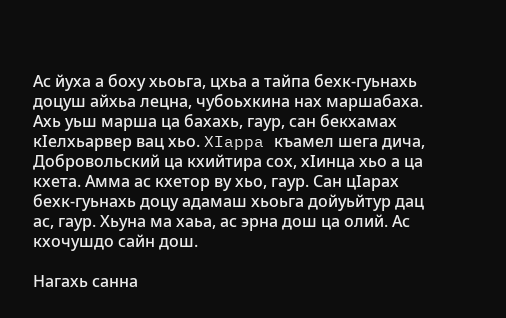Ас йуха а боху хьоьга, цхьа а тайпа бехк-гуьнахь доцуш айхьа лецна, чубоьхкина нах маршабаха. Ахь уьш марша ца бахахь, гаур, сан бекхамах кIелхьарвер вац хьо. XIappa къамел шега дича, Добровольский ца кхийтира сох, хIинца хьо а ца кхета. Амма ас кхетор ву хьо, гаур. Сан цIарах бехк-гуьнахь доцу адамаш хьоьга дойуьйтур дац ас, гаур. Хьуна ма хаьа, ас эрна дош ца олий. Ас кхочушдо сайн дош.

Нагахь санна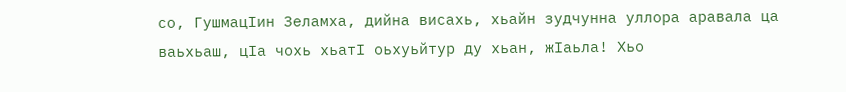со, ГушмацIин Зеламха, дийна висахь, хьайн зудчунна уллора аравала ца ваьхьаш, цIа чохь хьатI оьхуьйтур ду хьан, жIаьла! Хьо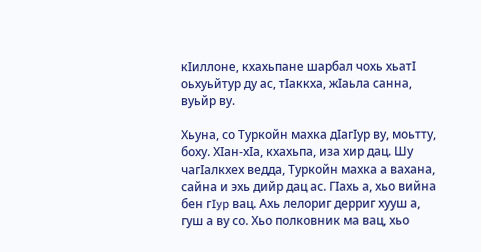кIиллоне, кхахьпане шарбал чохь хьатI оьхуьйтур ду ас, тIаккха, жIаьла санна, вуьйр ву.

Хьуна, со Туркойн махка дIагIур ву, моьтту, боху. ХIан-хIа, кхахьпа, иза хир дац. Шу чагIалкхех ведда, Туркойн махка а вахана, сайна и эхь дийр дац ас. ГIахь а, хьо вийна бен гIyp вац. Ахь лелориг дерриг хууш а, гуш а ву со. Хьо полковник ма вац, хьо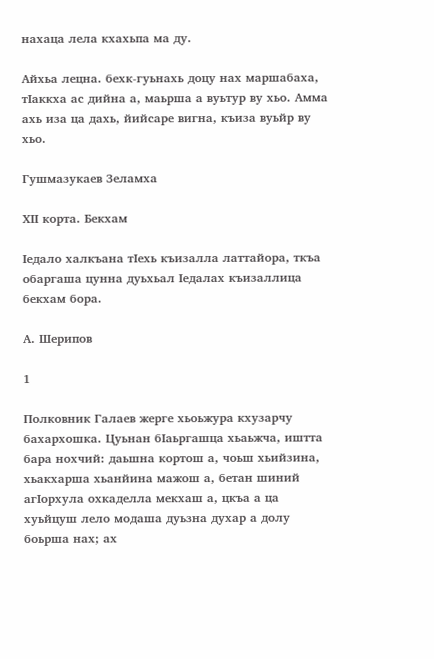нахаца лела кхахьпа ма ду.

Айхьа лецна. бехк-гуьнахь доцу нах маршабаха, тIаккха ас дийна а, маьрша а вуьтур ву хьо. Амма ахь иза ца дахь, йийсаре вигна, къиза вуьйр ву хьо.

Гушмазукаев Зеламха

ХII корта. Бекхам

Iедало халкъана тIехь къизалла латтайора, ткъа обаргаша цунна дуьхьал Iедалах къизаллица бекхам бора.

А. Шерипов

1

Полковник Галаев жерге хьоьжура кхузарчу бахархошка. Цуьнан бIаьргашца хьаьжча, иштта бара нохчий: даьшна кортош а, чоьш хьийзина, хьакхарша хьанйина мажош а, бетан шиний агIорхула охкаделла мекхаш а, цкъа а ца хуьйцуш лело модаша дуьзна духар а долу боьрша нах; ах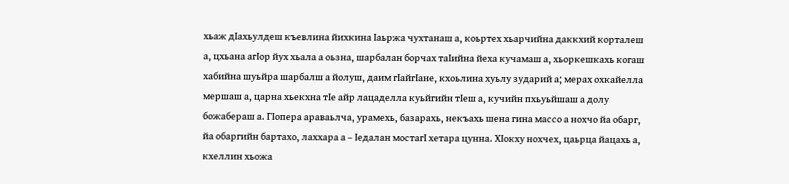хьаж дIахьулдеш къевлина йихкина Iаьржа чухтанаш а, коьртех хьарчийна даккхий корталеш а, цхьана агIор йух хьала а оьзна, шарбалан борчах таIийна йеха кучамаш а, хьоркешкахь когаш хабийна шуьйра шарбалш а йолуш, даим гIайгIане, кхоьлина хуьлу зударий а; мерах охкайелла мершаш а, царна хьекхна тIе айр лацаделла куьйгийн тIеш а, кучийн пхьуьйшаш а долу божабераш а. ГIопера араваьлча, урамехь, базарахь, некъахь шена гина массо а нохчо йа обарг, йа обаргийн бартахо, лаххара а – Iедалан мостагI хетара цунна. XIокху нохчех, цаьрца йацахь а, кхеллин хьожа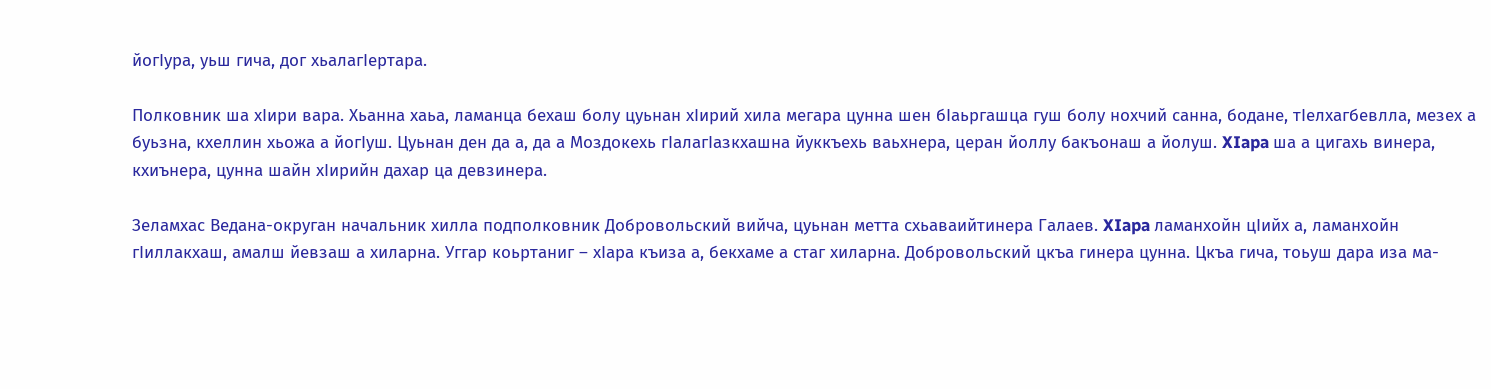йогIура, уьш гича, дог хьалагIертара.

Полковник ша хIири вара. Хьанна хаьа, ламанца бехаш болу цуьнан хIирий хила мегара цунна шен бIаьргашца гуш болу нохчий санна, бодане, тIелхагбевлла, мезех а буьзна, кхеллин хьожа а йогIуш. Цуьнан ден да а, да а Моздокехь гIалагIазкхашна йуккъехь ваьхнера, церан йоллу бакъонаш а йолуш. XIapa ша а цигахь винера, кхиънера, цунна шайн хIирийн дахар ца девзинера.

Зеламхас Ведана-округан начальник хилла подполковник Добровольский вийча, цуьнан метта схьаваийтинера Галаев. XIapa ламанхойн цIийх а, ламанхойн гIиллакхаш, амалш йевзаш а хиларна. Уггар коьртаниг – хIара къиза а, бекхаме а стаг хиларна. Добровольский цкъа гинера цунна. Цкъа гича, тоьуш дара иза ма-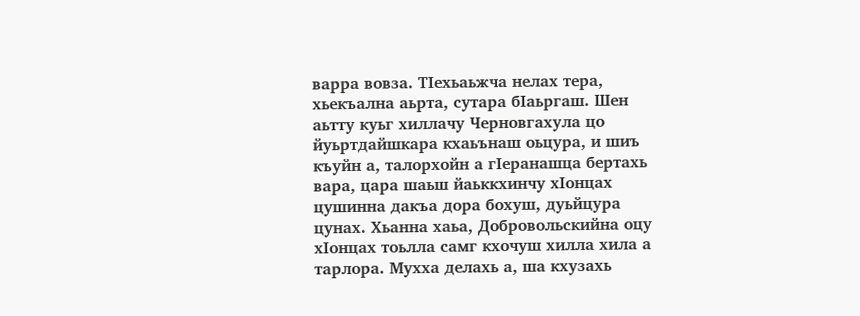варра вовза. ТIехьаьжча нелах тера, хьекъална аьрта, сутара бIаьргаш. Шен аьтту куьг хиллачу Черновгахула цо йуьртдайшкара кхаьънаш оьцура, и шиъ къуйн а, талорхойн а гIеранашца бертахь вара, цара шаьш йаьккхинчу хIонцах цушинна дакъа дора бохуш, дуьйцура цунах. Хьанна хаьа, Добровольскийна оцу хIонцах тоьлла самг кхочуш хилла хила а тарлора. Мухха делахь а, ша кхузахь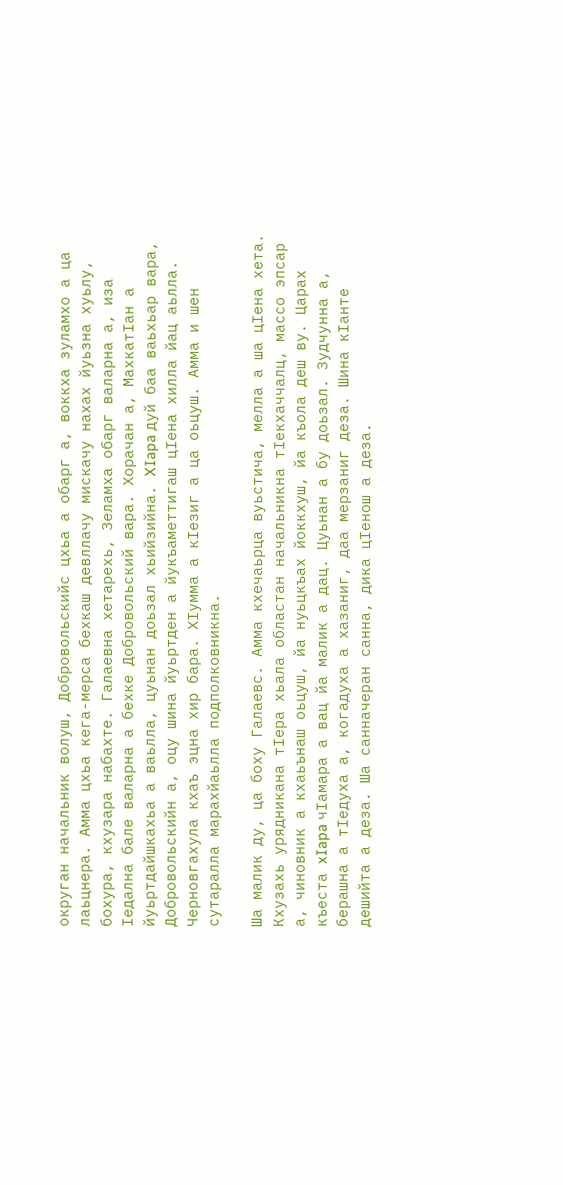округан начальник волуш, Добровольскийс цхьа а обарг а, воккха зуламхо а ца лаьцнера. Амма цхьа кега-мерса бехкаш девллачу мискачу нахах йуьзна хуьлу, бохура, кхузара набахте. Галаевна хетарехь, Зеламха обарг валарна а, иза Iедална бале валарна а бехке Добровольский вара. Хорачан а, МахкатIан а йуьртдайшкахьа а ваьлла, цуьнан доьзал хьийзийна. XIapa дуй баа ваьхьар вара, Добровольскийн а, оцу шина йуьртден а йукъаметтигаш цIена хилла йац аьлла. Черновгахула кхаъ эцна хир бара. ХIумма а кIезиг а ца оьцуш. Амма и шен сутаралла марахйаьлла подполковникна.

Ша малик ду, ца боху Галаевс. Амма кхечаьрца вуьстича, мелла а ша цIена хета. Кхузахь урядникана тIера хьала областан начальникна тIекхаччалц, массо эпсар а, чиновник а кхаьънаш оьцуш, йа нуьцкъах йоккхуш, йа къола деш ву. Царах къеста xIapa чIамара а вац йа малик а дац. Цуьнан а бу доьзал. Зудчунна а, берашна а тIедуха а, когадуха а хазаниг, даа мерзаниг деза. Шина кIанте дешийта а деза. Ша санначеран санна, дика цIенош а деза.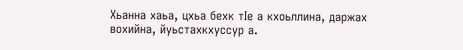Хьанна хаьа, цхьа бехк тIе а кхоьллина, даржах вохийна, йуьстахкхуссур а.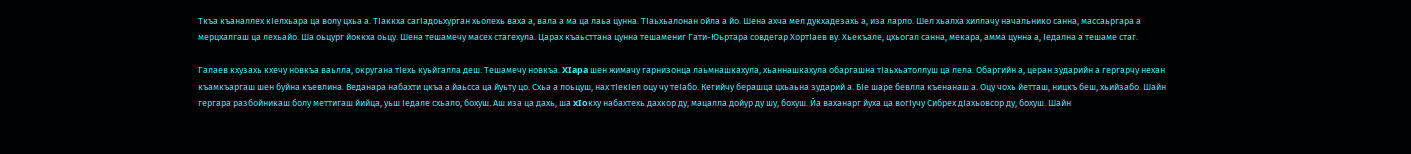Ткъа къаналлех кIелхьара ца волу цхьа а. ТIаккxa сагIадоьхурган хьолехь ваха а, вала а ма ца лаьа цунна. ТIаьхьалонан ойла а йо. Шена ахча мел дукхадезахь а, иза ларло. Шел хьалха хиллачу начальнико санна, массаьргара а мерцхалгаш ца лехьайо. Шa оьцург йоккха оьцу. Шена тешамечу масех стагехула. Царах къаьсттана цунна тешамениг Гати-Юьртара совдегар ХортIаев ву. Хьекъале, цхьогал санна, мекара, амма цунна а, Iедална а тешаме стаг.

Галаев кхузахь кхечу новкъа ваьлла, округана тIехь куьйгалла деш. Тешамечу новкъа. XIapa шен жимачу гарнизонца лаьмнашкахула, хьаннашкахула обаргашна тIаьхьатоллуш ца лела. Обаргийн а, церан зударийн а гергарчу нехан къамкъаргаш шен буйна къевлина. Веданара набахти цкъа а йаьсса ца йуьту цо. Схьа а лоьцуш, нах тIекIел оцу чу теIабо. Кегийчу берашца цхьаьна зударий а. БIe шаре бевлла къенанаш а. Оцу чохь йетташ, ницкъ беш, хьийзабо. Шайн гергара разбойникаш болу меттигаш йийца, уьш Iедале схьало, бохуш. Аш иза ца дахь, ша xIoкху набахтехь дахкор ду, мацалла дойур ду шу, бохуш. Йа ваханарг йуха ца вогIучу Сибрех дIахьовсор ду, бохуш. Шайн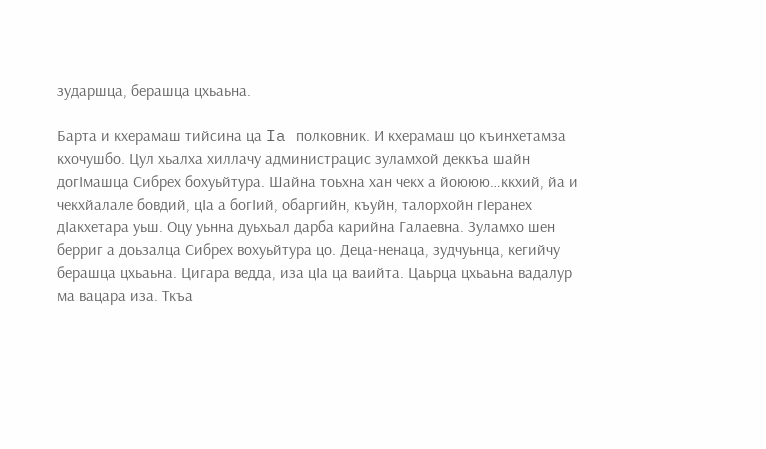зударшца, берашца цхьаьна.

Барта и кхерамаш тийсина ца Ia полковник. И кхерамаш цо къинхетамза кхочушбо. Цул хьалха хиллачу администрацис зуламхой деккъа шайн догIмашца Сибрех бохуьйтура. Шайна тоьхна хан чекх а йоююю…ккхий, йа и чекхйалале бовдий, цIа а богIий, обаргийн, къуйн, талорхойн гIеранех дIакхетара уьш. Оцу уьнна дуьхьал дарба карийна Галаевна. Зуламхо шен берриг а доьзалца Сибрех вохуьйтура цо. Деца-ненаца, зудчуьнца, кегийчу берашца цхьаьна. Цигара ведда, иза цIа ца ваийта. Цаьрца цхьаьна вадалур ма вацара иза. Ткъа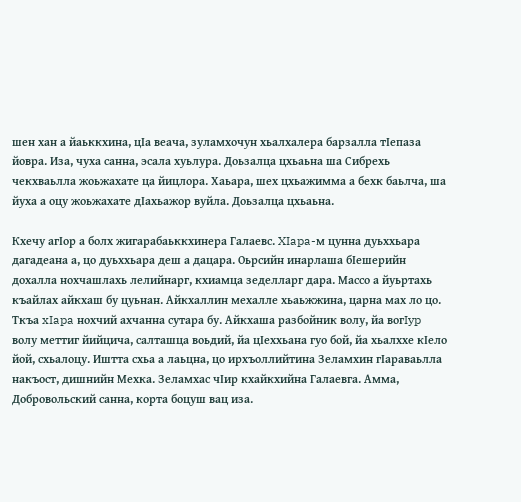шен хан а йаьккхина, цIа веача, зуламхочун хьалхалера барзалла тIепаза йовра. Иза, чуха санна, эсала хуьлура. Доьзалца цхьаьна ша Сибрехь чекхваьлла жоьжахате ца йицлора. Хаьара, шех цхьажимма а бехк баьлча, ша йуха а оцу жоьжахате дIахьажор вуйла. Доьзалца цхьаьна.

Кхечу агIор а болх жигарабаьккхинера Галаевс. XIapa-м цунна дуьххьара дагадеана а, цо дуьххьара деш а дацара. Оьрсийн инарлаша бIешерийн дохалла нохчашлахь лелийнарг, кхиамца зеделларг дара. Массо а йуьртахь къайлах айкхаш бу цуьнан. Айкхаллин мехалле хьаьжжина, царна мах ло цо. Ткъа xIapa нохчий ахчанна сутара бу. Айкхаша разбойник волу, йа вoгIyp волу меттиг йийцича, салташца воьдий, йа цIеххьана гуо бой, йа хьалххе кIело йой, схьалоцу. Иштта схьа а лаьцна, цо ирхъоллийтина Зеламхин гIараваьлла накъост, дишнийн Мехка. Зеламхас чIир кхайкхийна Галаевга. Амма, Добровольский санна, корта боцуш вац иза.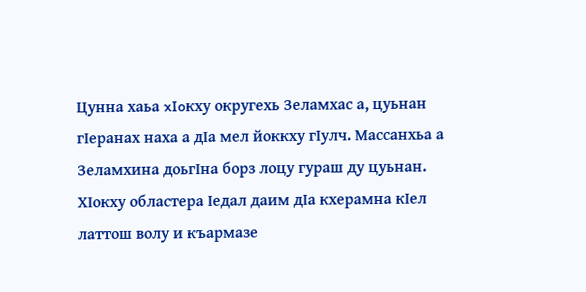Цунна хаьа xIoкху округехь Зеламхас а, цуьнан гIеранах наха а дIа мел йоккху гIулч. Массанхьа а Зеламхина доьгIна борз лоцу гураш ду цуьнан. ХIокху областера Iедал даим дIа кхерамна кIел латтош волу и къармазе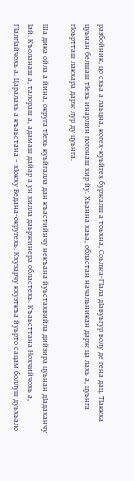разбойник, цо схьа а лаьцна, когех-куьйгех буржалш а тоьхна, Соьлжа-ГIала дIавуьгур волу де гена дац. ТIаккха цуьнан белшаш тIехь инарлин погонаш хир йу. Хьанна хаьа, областан начальникан дарж ца лахь а, цуьнга гIоьртташ лакхара дарж лур ду цуьнга.

Ша дика ойла а йина, округа тIехь куьйгалла дан къастийнчу некъана йуьстахвийла дийзира цуьнан дIадаханчу Iай. Къоланаш а, талораш а, адамаш дайар а ун хилла даьржинера областехь. Къаьсттана Нохчийчохь а, ГIалгIайчохь а. Царалахь а къаьстана – хIокху Ведана-округехь. Кхузарчу кхузткъа йуьрто сацам боллуш дуьхьало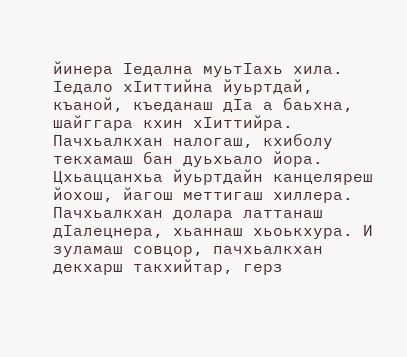йинера Iедална муьтIахь хила. Iедало хIиттийна йуьртдай, къаной, къеданаш дIа а баьхна, шайггара кхин хIиттийра. Пачхьалкхан налогаш, кхиболу текхамаш бан дуьхьало йора. Цхьаццанхьа йуьртдайн канцеляреш йохош, йагош меттигаш хиллера. Пачхьалкхан долара латтанаш дIалецнера, хьаннаш хьоькхура. И зуламаш совцор, пачхьалкхан декхарш такхийтар, герз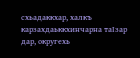схьадаккхар, халкъ карзахдаьккхинчарна таIзар дар, округехь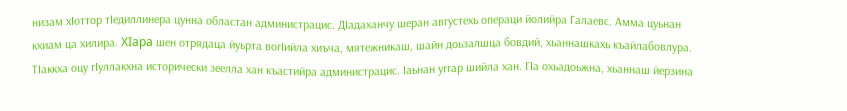низам хIоттор тIедиллинера цунна областан администрацис. ДIадаханчу шеран августехь операци йолийра Галаевс. Амма цуьнан кхиам ца хилира. XIapa шен отрядаца йуьрта вогIийла хиъча, мятежникаш, шайн доьзалшца бовдий, хьаннашкахь къайлабовлура. ТIаккха оцу гIуллакхна исторически зеелла хан къастийра администрацис. Iаьнан уггар шийла хан. ГIа охьадоьжна, хьаннаш йерзина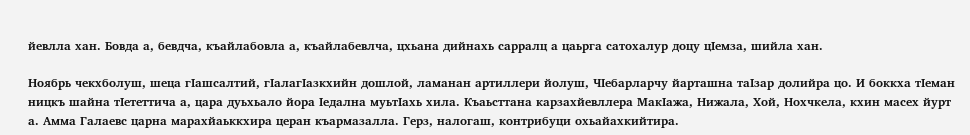йевлла хан. Бовда а, бевдча, къайлабовла а, къайлабевлча, цхьана дийнахь сарралц а цаьрга сатохалур доцу цIемза, шийла хан.

Ноябрь чекхболуш, шеца гIашсалтий, гIалагIазкхийн дошлой, ламанан артиллери йолуш, ЧIебарларчу йарташна таIзар долийра цо. И боккха тIеман ницкъ шайна тIететтича а, цара дуьхьало йора Iедална муьтIахь хила. Къаьсттана карзахйевллера МакIажа, Нижала, Хой, Нохчкела, кхин масех йурт а. Амма Галаевс царна марахйаьккхира церан къармазалла. Герз, налогаш, контрибуци охьайахкийтира.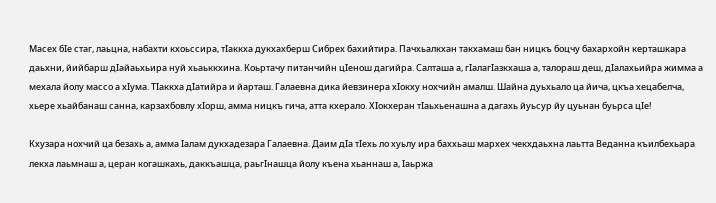Масех бIе стаг, лаьцна, набахти кхоьссира, тIаккха дукхахберш Сибрех бахийтира. Пачхьалкхан такхамаш бан ницкъ боцчу бахархойн керташкара даьхни, йийбарш дIайаьхьира нуй хьаьккхина. Коьртачу питанчийн цIенош дагийра. Салташа а, гIалагIазкхаша а, талораш деш, дIалахьийра жимма а мехала йолу массо а хIyмa. ТIаккха дIатийра и йарташ. Галаевна дика йевзинера хIокху нохчийн амалш. Шайна дуьхьало ца йича, цкъа хецабелча, хьере хьайбанаш санна, карзахбовлу xIоpш, амма ницкъ гича, атта кхерало. ХIокхеран тIаьхьенашна а дагахь йуьсур йу цуьнан буьрса цIе!

Кхузара нохчий ца безахь а, амма Iалам дукхадезара Галаевна. Даим дIа тIехь ло хуьлу ира баххьаш мархех чекхдаьхна лаьтта Веданна къилбехьара лекха лаьмнаш а, церан когашкахь, даккъашца, раьгIнашца йолу къена хьаннаш а, Iаьржа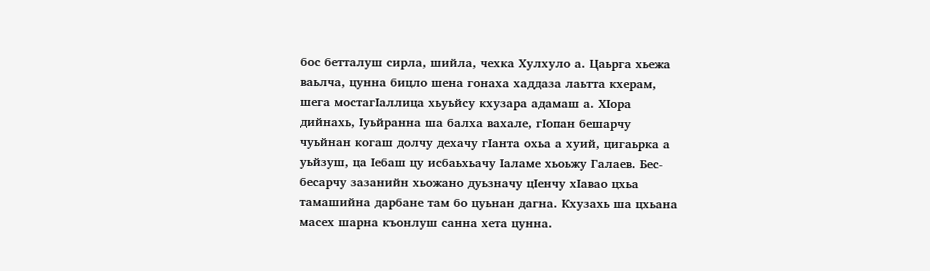бос бетталуш сирла, шийла, чехка Хулхуло а. Цаьрга хьежа ваьлча, цунна бицло шена гонаха хаддаза лаьтта кхерам, шега мостагIаллица хьуьйсу кхузара адамаш а. XIоpa дийнахь, Iуьйранна ша балха вахале, гIопан бешарчу чуьйнан когаш долчу дехачу гIанта охьа а хуий, цигаьрка а уьйзуш, ца Iебаш цу исбаьхьачу Iаламе хьоьжу Галаев. Бес-бесарчу зазанийн хьожано дуьзначу цIенчу хIавао цхьа тамашийна дарбане там бо цуьнан дагна. Кхузахь ша цхьана масех шарна къонлуш санна хета цунна.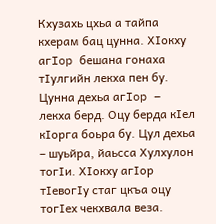Кхузахь цхьа а тайпа кхерам бац цунна. ХIокху aгIop бешана гонаха тIулгийн лекха пен бу. Цунна дехьа aгIop – лекха берд. Оцу берда кIел кIорга боьра бу. Цул дехьа – шуьйра, йаьсса Хулхулон тогIи. ХIокху агIор тIевогIу стаг цкъа оцу тогIех чекхвала веза.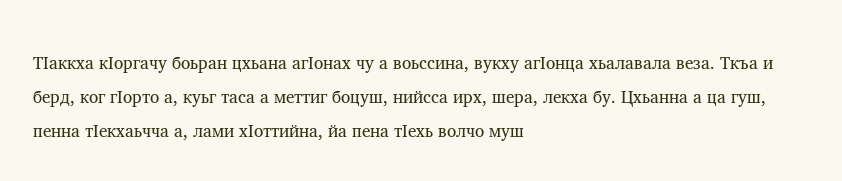ТIаккха кIоргачу боьран цхьана агIонах чу а воьссина, вукху агIонца хьалавала веза. Ткъа и берд, ког гIорто а, куьг таса а меттиг боцуш, нийсса ирх, шера, лекха бу. Цхьанна а ца гуш, пенна тIекхаьчча а, лами хIоттийна, йа пена тIехь волчо муш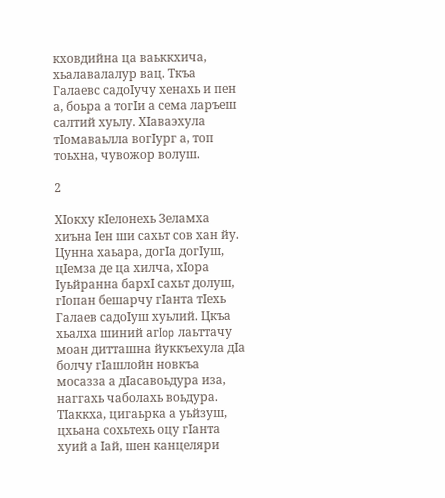кховдийна ца ваьккхича, хьалавалалур вац. Ткъа Галаевс садоIучу хенахь и пен а, боьра а тогIи а сема ларъеш салтий хуьлу. ХIаваэхула тIомаваьлла вогIург а, топ тоьхна, чувожор волуш.

2

ХIокху кIелонехь Зеламха хиъна Iен ши сахьт сов хан йу. Цунна хаьара, догIа догIуш, цIемза де ца хилча, хIора Iуьйранна бархI сахьт долуш, гIопан бешарчу гIанта тIехь Галаев садоIуш хуьлий. Цкъа хьалха шиний aгIop лаьттачу моан дитташна йуккъехула дIа болчу гIашлойн новкъа мосазза а дIасавоьдура иза, наггахь чаболахь воьдура. ТIаккха, цигаьрка а уьйзуш, цхьана сохьтехь оцу гIанта хуий а Iай, шен канцеляри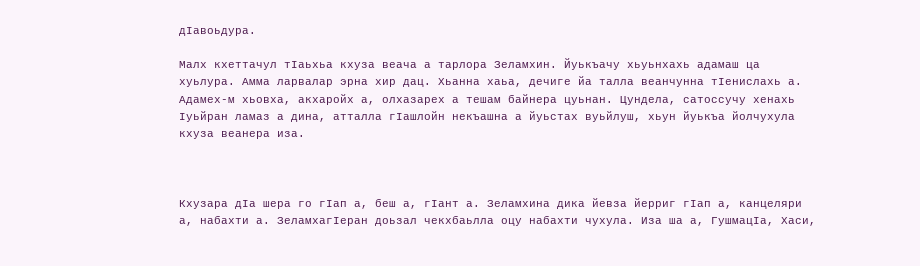дIавоьдура.

Малх кхеттачул тIаьхьа кхуза веача а тарлора Зеламхин. Йуькъачу хьуьнхахь адамаш ца хуьлура. Амма ларвалар эрна хир дац. Хьанна хаьа, дечиге йа талла веанчунна тIенислахь а. Адамех-м xьoвxa, акхаройх а, олхазарех а тешам байнера цуьнан. Цундела, сатоссучу хенахь Iуьйран ламаз а дина, атталла гIашлойн некъашна а йуьстах вуьйлуш, хьун йуькъа йолчухула кхуза веанера иза.



Кхузара дIа шера го гIап а, беш а, гIант а. Зеламхина дика йевза йерриг гIап а, канцеляри а, набахти а. ЗеламхагIеран доьзал чекхбаьлла оцу набахти чухула. Иза ша а, ГушмацIа, Хаси,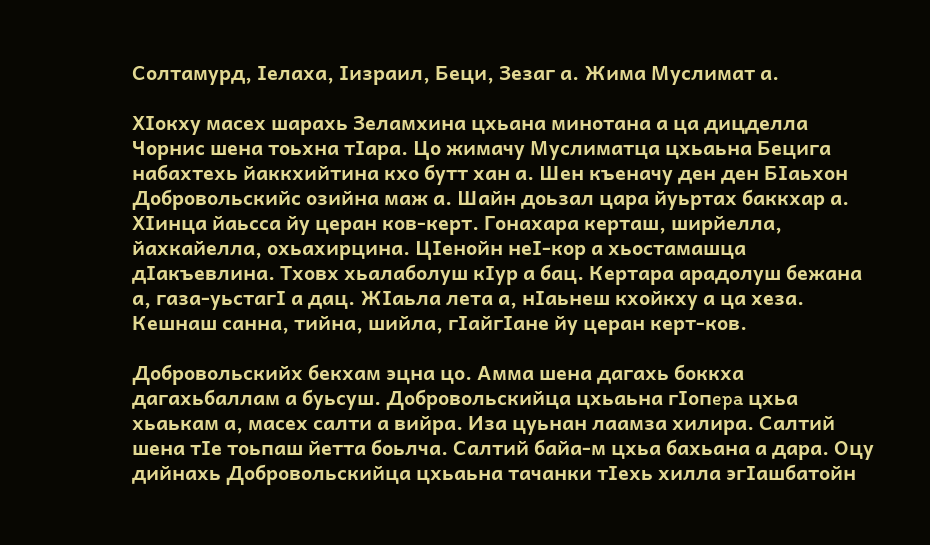Солтамурд, Iелаха, Iизраил, Беци, Зезаг а. Жима Муслимат а.

ХIокху масех шарахь Зеламхина цхьана минотана а ца дицделла Чорнис шена тоьхна тIара. Цо жимачу Муслиматца цхьаьна Бецига набахтехь йаккхийтина кхо бутт хан а. Шен къеначу ден ден БIаьхон Добровольскийс озийна маж а. Шайн доьзал цара йуьртах баккхар а. ХIинца йаьсса йу церан ков-керт. Гонахара керташ, ширйелла, йахкайелла, охьахирцина. ЦIенойн неI-кор а хьостамашца дIакъевлина. Тховх хьалаболуш кIур а бац. Кертара арадолуш бежана а, газа-уьстагI а дац. ЖIаьла лета а, нIаьнеш кхойкху а ца хеза. Кешнаш санна, тийна, шийла, гIайгIане йу церан керт-ков.

Добровольскийх бекхам эцна цо. Амма шена дагахь боккха дагахьбаллам а буьсуш. Добровольскийца цхьаьна гIoпepa цхьа хьаькам а, масех салти а вийра. Иза цуьнан лаамза хилира. Салтий шена тIе тоьпаш йетта боьлча. Салтий байа-м цхьа бахьана а дара. Оцу дийнахь Добровольскийца цхьаьна тачанки тIехь хилла эгIашбатойн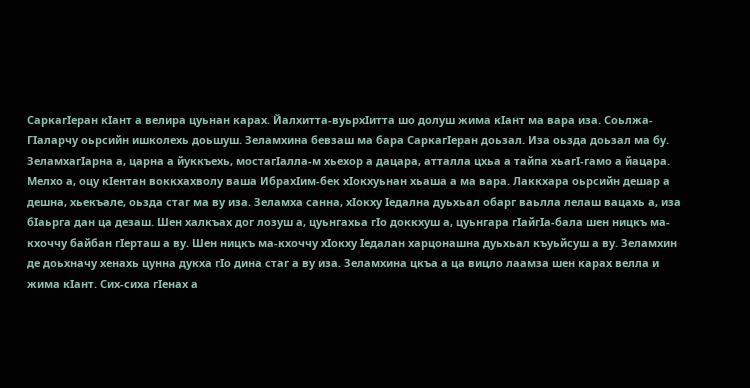СаркагIеран кIант а велира цуьнан карах. Йалхитта-вуьрхIитта шо долуш жима кIант ма вара иза. Соьлжа-ГIаларчу оьрсийн ишколехь доьшуш. Зеламхина бевзаш ма бара СаркагIеран доьзал. Иза оьзда доьзал ма бу. ЗеламхагIарна а, царна а йуккъехь, мостагIалла-м хьехор а дацара, атталла цхьа а тайпа xьaгI-гамо а йацара. Мелхо а, оцу кIентан воккхахволу ваша ИбрахIим-бек хIокхуьнан хьаша а ма вара. Лаккхара оьрсийн дешар а дешна, хьекъале, оьзда стаг ма ву иза. Зеламха санна, хIокху Iедална дуьхьал обарг ваьлла лелаш вацахь а, иза бIаьрга дан ца дезаш. Шен халкъах дог лозуш а, цуьнгахьа гIo доккхуш а, цуьнгара гIайгIа-бала шен ницкъ ма-кхоччу байбан гIерташ а ву. Шен ницкъ ма-кхоччу хIокху Iедалан харцонашна дуьхьал къуьйсуш а ву. Зеламхин де доьхначу хенахь цунна дукха гIо дина стаг а ву иза. Зеламхина цкъа а ца вицло лаамза шен карах велла и жима кIант. Сих-сиха гIенах а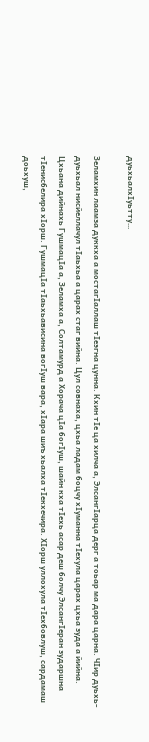дуьхьалхIуьтту…

Зеламхин лаамза дуккха а мостагIаллаш тIеэгна цунна. Кхин тIе ца хилча а, ЭлсангIарца дерг а тоьар ма дара царна. ЧIир дуьхь-дуьхьал нисйеллачул тIаьхьа а царах стаг вийна. Цул совнаха, цхьа ладам боцчу хIуманна тIехула царах цхьа зуда а йийна. Цхьана дийнахь ГушмацIа а, Зеламха а, Солтамурд а Хорача цIа богIуш, шайн кха тIехь асар деш болчу ЭлсангIеран зударшна тIенисбелира хIорш. ГушмацIа тIаьхьависина вогIуш вара, хIара шиъ хьалха тIекхечира. ХIорш уллохула тIехбовлуш, сардамаш доьхуш,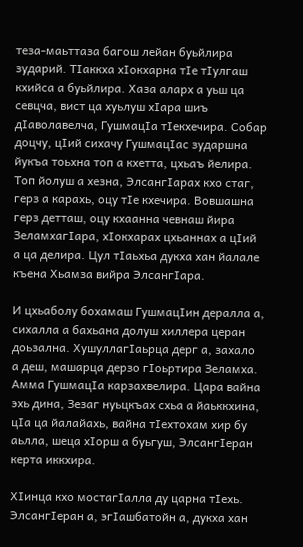теза-маьттаза багош лейан буьйлира зударий. ТIаккха хIокхарна тIе тIулгаш кхийса а буьйлира. Хаза аларх а уьш ца севцча, вист ца хуьлуш хIара шиъ дIаволавелча, ГушмацIа тIекхечира. Собар доцчу, цIий сихачу ГушмацIас зударшна йукъа тоьхна топ а кхетта, цхьаъ йелира. Топ йолуш а хезна, ЭлсангIарах кхо стаг, герз а карахь, оцу тIе кхечира. Вовшашна герз детташ, оцу кхаанна чевнаш йира ЗеламхагIара, хIокхарах цхьаннах а цIий а ца делира. Цул тIаьхьа дукха хан йалале къена Хьамза вийра ЭлсангIара.

И цхьаболу бохамаш ГушмацIин дералла а, сихалла а бахьана долуш хиллера церан доьзална. ХушуллагIаьрца дерг а, захало а деш, машарца дерзо гIоьртира Зеламха. Амма ГушмацIа карзахвелира. Цара вайна эхь дина, Зезаг нуьцкъах схьа а йаьккхина, цIa ца йалайахь, вайна тIехтохам хир бу аьлла, шеца хIорш а буьгуш, ЭлсангIеран керта иккхира.

ХIинца кхо мостагIалла ду царна тIехь. ЭлсангIеран а, эгIашбатойн а, дукха хан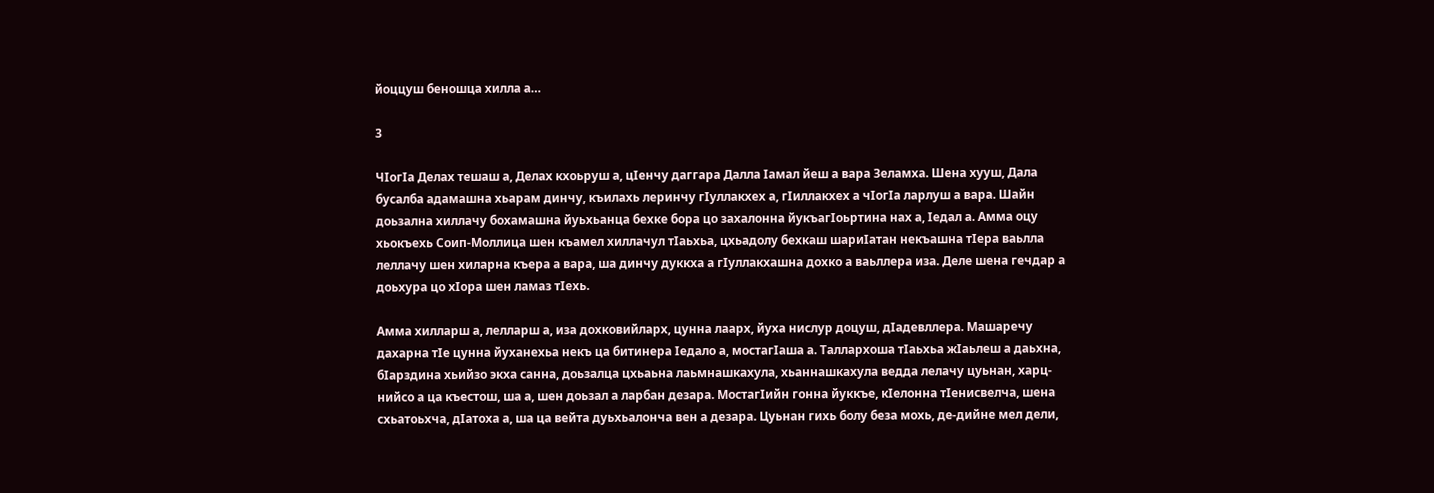йоццуш беношца хилла а…

3

ЧIогIа Делах тешаш а, Делах кхоьруш а, цIенчу даггара Далла Iамал йеш а вара Зеламха. Шена хууш, Дала бусалба адамашна хьарам динчу, къилахь леринчу гIуллакхех а, гIиллакхех а чIогIа ларлуш а вара. Шайн доьзална хиллачу бохамашна йуьхьанца бехке бора цо захалонна йукъагIоьртина нах а, Iедал а. Амма оцу хьокъехь Соип-Моллица шен къамел хиллачул тIаьхьа, цхьадолу бехкаш шариIатан некъашна тIера ваьлла леллачу шен хиларна къера а вара, ша динчу дуккха а гIуллакхашна дохко а ваьллера иза. Деле шена гечдар а доьхура цо хIора шен ламаз тIехь.

Амма хилларш а, лелларш а, иза дохковийларх, цунна лаарх, йуха нислур доцуш, дIадевллера. Машаречу дахарна тIе цунна йуханехьа некъ ца битинера Iедало а, мостагIаша а. Таллархоша тIаьхьа жIаьлеш а даьхна, бIарздина хьийзо экха санна, доьзалца цхьаьна лаьмнашкахула, хьаннашкахула ведда лелачу цуьнан, харц-нийсо а ца къестош, ша а, шен доьзал а ларбан дезара. МостагIийн гонна йуккъе, кIелонна тIенисвелча, шена схьатоьхча, дIатоха а, ша ца вейта дуьхьалонча вен а дезара. Цуьнан гихь болу беза мохь, де-дийне мел дели,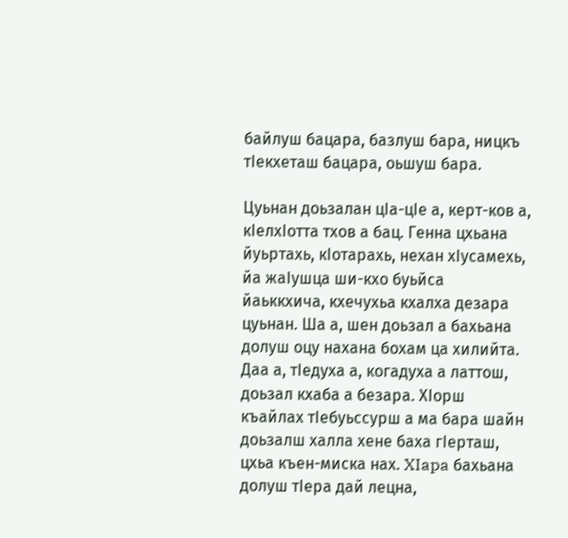байлуш бацара, базлуш бара, ницкъ тIекхеташ бацара, оьшуш бара.

Цуьнан доьзалан цIа-цIе а, керт-ков а, кIелхIотта тхов а бац. Генна цхьана йуьртахь, кIотарахь, нехан хIусамехь, йа жаIушца ши-кхо буьйса йаьккхича, кхечухьа кхалха дезара цуьнан. Ша а, шен доьзал а бахьана долуш оцу нахана бохам ца хилийта. Даа а, тIедуха а, когадуха а латтош, доьзал кхаба а безара. ХIорш къайлах тIебуьссурш а ма бара шайн доьзалш халла хене баха гIерташ, цхьа къен-миска нах. XIapa бахьана долуш тIера дай лецна,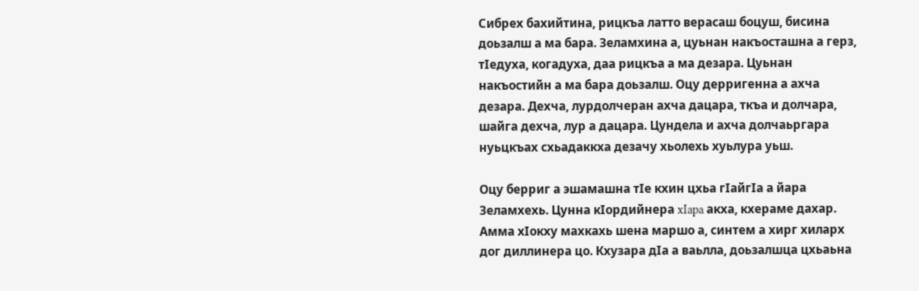Сибрех бахийтина, рицкъа латто верасаш боцуш, бисина доьзалш а ма бара. Зеламхина а, цуьнан накъосташна а герз, тIедуха, когадуха, даа рицкъа а ма дезара. Цуьнан накъостийн а ма бара доьзалш. Оцу дерригенна а ахча дезара. Дехча, лурдолчеран ахча дацара, ткъа и долчара, шайга дехча, лур а дацара. Цундела и ахча долчаьргара нуьцкъах схьадаккха дезачу хьолехь хуьлура уьш.

Оцу берриг а эшамашна тIе кхин цхьа гIайгIа а йара Зеламхехь. Цунна кIордийнера xIapa акха, кхераме дахар. Амма хIокху махкахь шена маршо а, синтем а хирг хиларх дог диллинера цо. Кхузара дIa а ваьлла, доьзалшца цхьаьна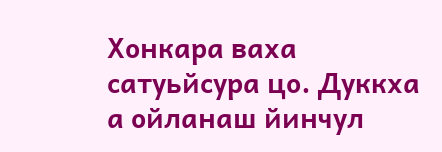Хонкара ваха сатуьйсура цо. Дуккха а ойланаш йинчул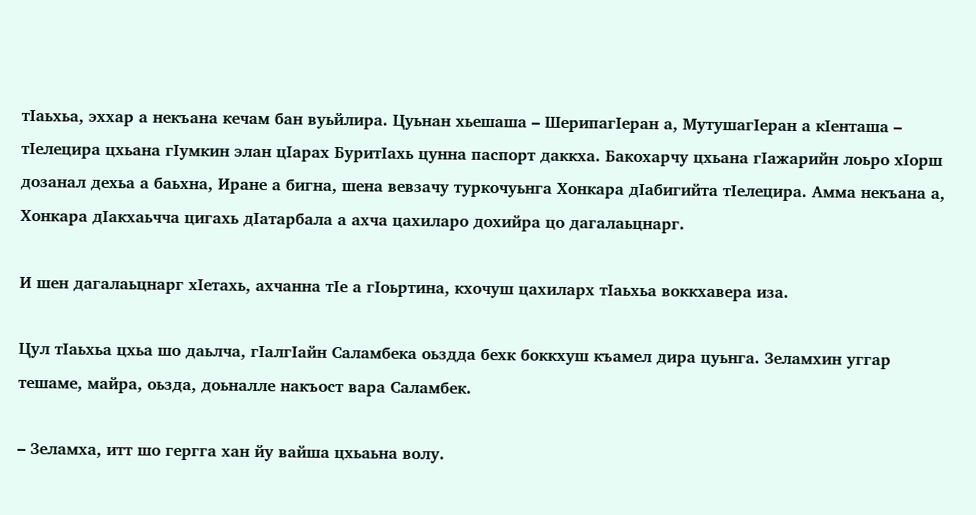тIaьxьa, эххар а некъана кечам бан вуьйлира. Цуьнан хьешаша – ШерипагIеран а, МутушагIеран а кIенташа – тIелецира цхьана гIумкин элан цIарах БуритIахь цунна паспорт даккха. Бакохарчу цхьана гIажарийн лоьро хIорш дозанал дехьа а баьхна, Иране а бигна, шена вевзачу туркочуьнга Хонкара дIабигийта тIелецира. Амма некъана а, Хонкара дIакхаьчча цигахь дIатарбала а ахча цахиларо дохийра цо дагалаьцнарг.

И шен дагалаьцнарг хIетахь, ахчанна тIе а гIоьртина, кхочуш цахиларх тIаьхьа воккхавера иза.

Цул тIаьхьа цхьа шо даьлча, гIалгIайн Саламбека оьздда бехк боккхуш къамел дира цуьнга. Зеламхин уггар тешаме, майра, оьзда, доьналле накъост вара Саламбек.

– Зеламха, итт шо гергга хан йу вайша цхьаьна волу.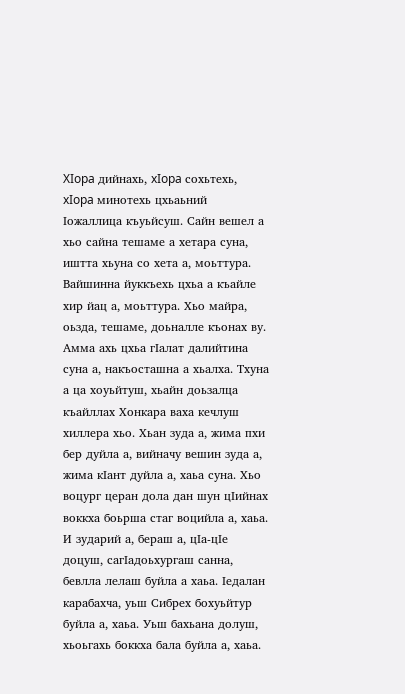XIopa дийнахь, xIopa сохьтехь, xIopa минотехь цхьаьний Iожаллица къуьйсуш. Сайн вешел а хьо сайна тешаме а хетара суна, иштта хьуна со хета а, моьттура. Вайшинна йуккъехь цхьа а къайле хир йац а, моьттура. Хьо майра, оьзда, тешаме, доьналле къонах ву. Амма ахь цхьа гIaлат далийтина суна а, накъосташна а хьалха. Тхуна а ца хоуьйтуш, хьайн доьзалца къайллах Хонкара ваха кечлуш хиллера хьо. Хьан зуда а, жима пхи бер дуйла а, вийначу вешин зуда а, жима кIант дуйла а, хаьа суна. Хьо воцург церан дола дан шун цIийнах воккха боьрша стаг воцийла а, хаьа. И зударий а, бераш а, цIа-цIe доцуш, сагIадоьхургаш санна, бевлла лелаш буйла а хаьа. Iедалан карабахча, уьш Сибрех бохуьйтур буйла а, хаьа. Уьш бахьана долуш, хьоьгахь боккха бала буйла а, хаьа.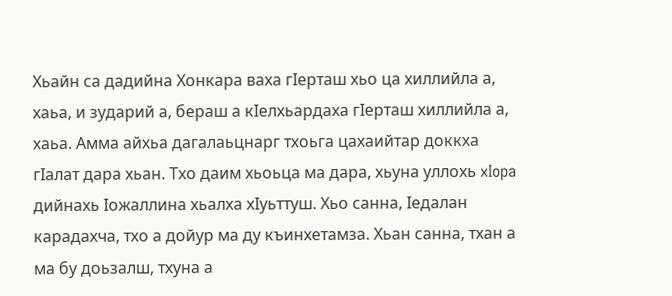Хьайн са дадийна Хонкара ваха гIерташ хьо ца хиллийла а, хаьа, и зударий а, бераш а кIелхьардаха гIерташ хиллийла а, хаьа. Амма айхьа дагалаьцнарг тхоьга цахаийтар доккха гIалат дара хьан. Тхо даим хьоьца ма дара, хьуна уллохь xIopa дийнахь Iожаллина хьалха хIуьттуш. Хьо санна, Iедалан карадахча, тхо а дойур ма ду къинхетамза. Хьан санна, тхан а ма бу доьзалш, тхуна а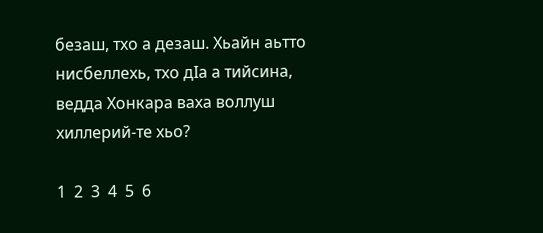безаш, тхо а дезаш. Хьайн аьтто нисбеллехь, тхо дIа а тийсина, ведда Хонкара ваха воллуш хиллерий-те хьо?

1  2  3  4  5  6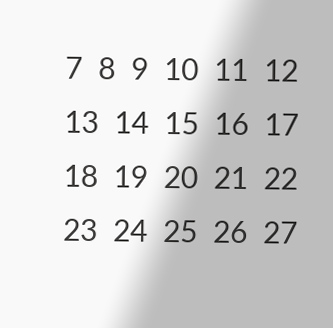7  8  9  10  11  12  13  14  15  16  17  18  19  20  21  22  23  24  25  26  27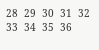28  29  30  31  32  33  34  35  36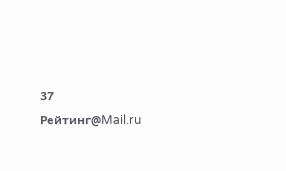37
Рейтинг@Mail.ru